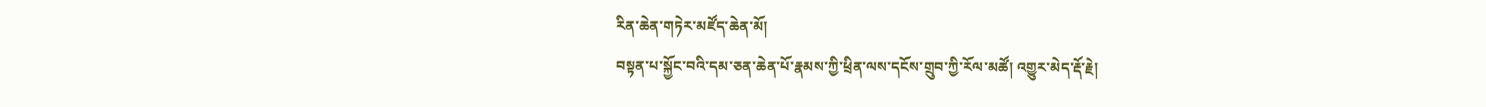རིན་ཆེན་གཏེར་མཛོད་ཆེན་མོ།
བསྟན་པ་སྐྱོང་བའི་དམ་ཅན་ཆེན་པོ་རྣམས་ཀྱི་ཕྲིན་ལས་དངོས་གྲུབ་ཀྱི་རོལ་མཚོ། འགྱུར་མེད་རྡོ་རྗེ།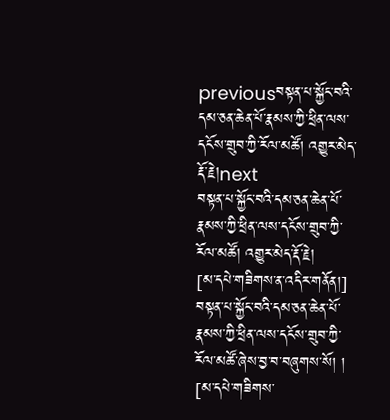previousབསྟན་པ་སྐྱོང་བའི་དམ་ཅན་ཆེན་པོ་རྣམས་ཀྱི་ཕྲིན་ལས་དངོས་གྲུབ་ཀྱི་རོལ་མཚོ། འགྱུར་མེད་རྡོ་རྗེ།next
བསྟན་པ་སྐྱོང་བའི་དམ་ཅན་ཆེན་པོ་རྣམས་ཀྱི་ཕྲིན་ལས་དངོས་གྲུབ་ཀྱི་རོལ་མཚོ། འགྱུར་མེད་རྡོ་རྗེ།
[མ་དཔེ་གཟིགས་ན་འདིར་གནོན།]
བསྟན་པ་སྐྱོང་བའི་དམ་ཅན་ཆེན་པོ་རྣམས་ཀྱི་ཕྲིན་ལས་དངོས་གྲུབ་ཀྱི་རོལ་མཚོ་ཞེས་བྱ་བ་བཞུགས་སོ། །
[མ་དཔེ་གཟིགས་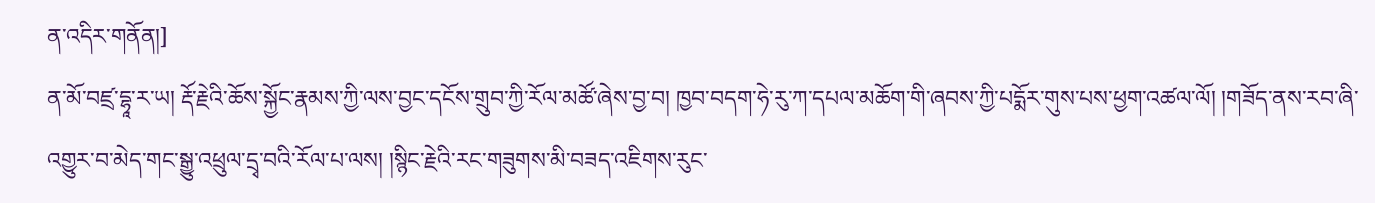ན་འདིར་གནོན།]
ན་མོ་བཛྲ་དྷཱ་ར་ཡ། རྡོ་རྗེའི་ཆོས་སྐྱོང་རྣམས་ཀྱི་ལས་བྱང་དངོས་གྲུབ་ཀྱི་རོལ་མཚོ་ཞེས་བྱ་བ། ཁྱབ་བདག་ཧེ་རུ་ཀ་དཔལ་མཆོག་གི་ཞབས་ཀྱི་པདྨོར་གུས་པས་ཕྱག་འཚལ་ལོ། །གཟོད་ནས་རབ་ཞི་འགྱུར་བ་མེད་གང་སྒྱུ་འཕྲུལ་དྲྭ་བའི་རོལ་པ་ལས། །སྙིང་རྗེའི་རང་གཟུགས་མི་བཟད་འཇིགས་རུང་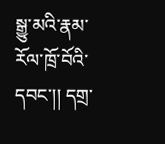སྒྱུ་མའི་རྣམ་རོལ་ཁྲོ་བོའི་དབང་།། དགྲ་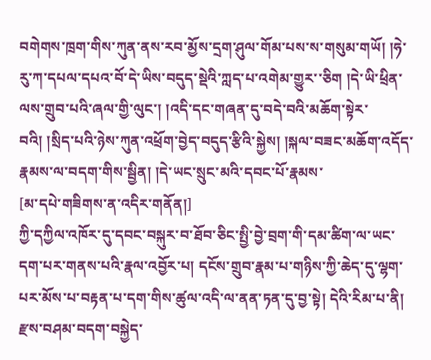བགེགས་ཁྲག་གིས་ཀུན་ནས་རབ་མྱོས་དྲག་ཤུལ་གོམ་པས་ས་གསུམ་གཡོ། །ཧེ་རུ་ཀ་དཔལ་དཔའ་བོ་དེ་ཡིས་བདུད་སྡེའི་ཀླད་པ་འགེམ་གྱུར་་ཅིག །དེ་ཡི་ཕྲིན་ལས་གྲུབ་པའི་ཞལ་གྱི་ལུང་། །འདི་དང་གཞན་དུ་བདེ་བའི་མཆོག་སྟེར་བའི། །སྲིད་པའི་ཉེས་ཀུན་འཕྲོག་བྱེད་བདུད་རྩིའི་སྐྱེས། །སྐལ་བཟང་མཆོག་འདོད་རྣམས་ལ་བདག་གིས་སྦྱིན། །དེ་ཡང་སྲུང་མའི་དབང་པོ་རྣམས་
[མ་དཔེ་གཟིགས་ན་འདིར་གནོན།]
ཀྱི་དཀྱིལ་འཁོར་དུ་དབང་བསྐུར་བ་ཐོབ་ཅིང་སྤྱི་བྱེ་བྲག་གི་དམ་ཚིག་ལ་ཡང་དག་པར་གནས་པའི་རྣལ་འབྱོར་པ། དངོས་གྲུབ་རྣམ་པ་གཉིས་ཀྱི་ཆེད་དུ་ལྷག་པར་མོས་པ་བརྟན་པ་དག་གིས་ཚུལ་འདི་ལ་ནན་ཏན་དུ་བྱ་སྟེ། དེའི་རིམ་པ་ནི། རྫས་བཤམ་བདག་བསྐྱེད་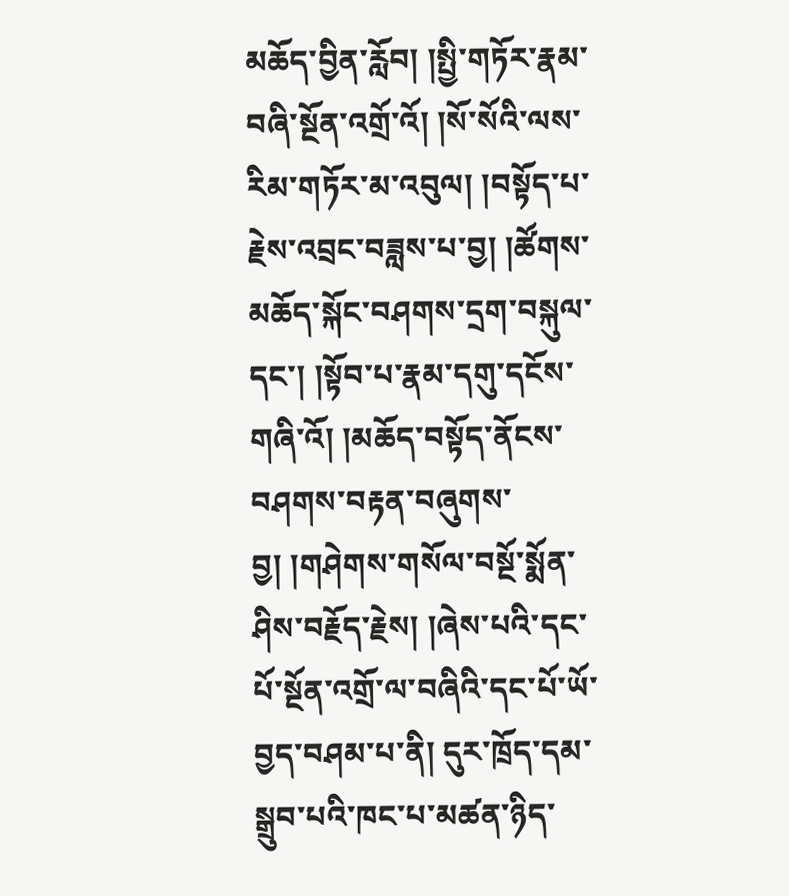མཆོད་བྱིན་རློབ། །སྤྱི་གཏོར་རྣམ་བཞི་སྔོན་འགྲོ་འོ། །སོ་སོའི་ལས་རིམ་གཏོར་མ་འབུལ། །བསྟོད་པ་རྗེས་འབྲང་བཟླས་པ་བྱ། །ཚོགས་མཆོད་སྐོང་བཤགས་དྲག་བསྐུལ་དང་། །སྟོབ་པ་རྣམ་དགུ་དངོས་གཞི་འོ། །མཆོད་བསྟོད་ནོངས་བཤགས་བརྟན་བཞུགས་བྱ། །གཤེགས་གསོལ་བསྔོ་སྨོན་ཤིས་བརྗོད་རྗེས། །ཞེས་པའི་དང་པོ་སྔོན་འགྲོ་ལ་བཞིའི་དང་པོ་ཡོ་བྱད་བཤམ་པ་ནི། དུར་ཁྲོད་དམ་སྒྲུབ་པའི་ཁང་པ་མཚན་ཉིད་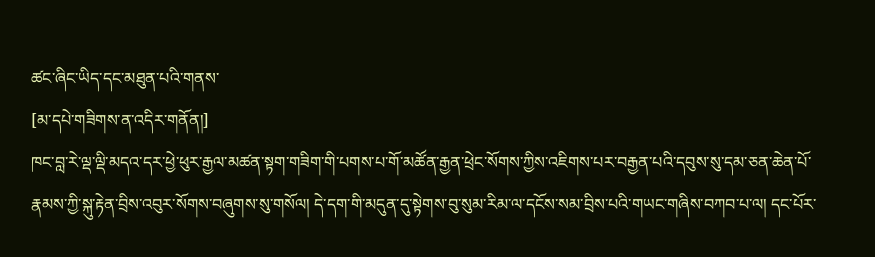ཚང་ཞིང་ཡིད་དང་མཐུན་པའི་གནས་
[མ་དཔེ་གཟིགས་ན་འདིར་གནོན།]
ཁང་བླ་རེ་ལྡ་ལྡི་མདའ་དར་ཕྱེ་ཕུར་རྒྱལ་མཚན་སྟག་གཟིག་གི་པགས་པ་གོ་མཚོན་རྒྱན་ཕྲེང་སོགས་ཀྱིས་འཇིགས་པར་བརྒྱན་པའི་དབུས་སུ་དམ་ཅན་ཆེན་པོ་རྣམས་ཀྱི་སྐུ་རྟེན་བྲིས་འབུར་སོགས་བཞུགས་སུ་གསོལ། དེ་དག་གི་མདུན་དུ་སྟེགས་བུ་སུམ་རིམ་ལ་དངོས་སམ་བྲིས་པའི་གཡང་གཞིས་བཀབ་པ་ལ། དང་པོར་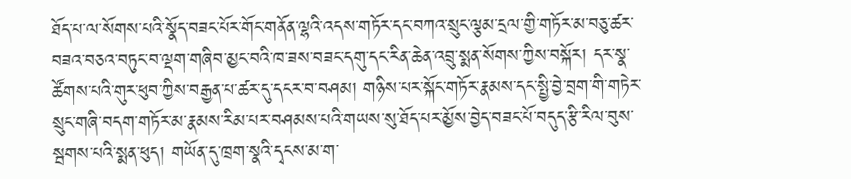ཐོད་པ་ལ་སོགས་པའི་སྣོད་བཟང་པོར་གོང་གནོན་ལྷའི་འདས་གཏོར་དང་བཀའ་སྲུང་ལྕམ་དྲལ་གྱི་གཏོར་མ་བཅུ་ཚར་བཟའ་བཅའ་བཏུང་བ་ལྡག་གཞིབ་མྱང་བའི་ཁ་ཟས་བཟང་དགུ་དང་རིན་ཆེན་འབྲུ་སྨན་སོགས་ཀྱིས་བསྐོར། དར་སྣ་ཚོགས་པའི་གུར་ཕུབ་ཀྱིས་བརྒྱན་པ་ཚར་དུ་དངར་བ་བཤམ། གཉིས་པར་སྐོང་གཏོར་རྣམས་དང་སྤྱི་བྱེ་བྲག་གི་གཏེར་སྲུང་གཞི་བདག་གཏོར་མ་རྣམས་རིམ་པར་བཤམས་པའི་གཡས་སུ་ཐོད་པར་མྱོས་བྱེད་བཟང་པོ་བདུད་རྩི་རིལ་བུས་སྦགས་པའི་སྨན་ཕུད། གཡོན་དུ་ཁྲག་སྣའི་དྭངས་མ་ག་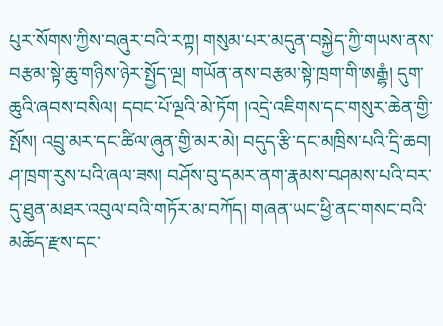པུར་སོགས་ཀྱིས་བཞུར་བའི་རཀྟ། གསུམ་པར་མདུན་བསྐྱེད་ཀྱི་གཡས་ནས་བརྩམ་སྟེ་ཆུ་གཉིས་ཉེར་སྤྱོད་ལྔ། གཡོན་ནས་བརྩམ་སྟེ་ཁྲག་གི་ཨརྒྷཾ། དུག་ཆུའི་ཞབས་བསིལ། དབང་པོ་ལྔའི་མེ་ཏོག །འདྲེ་འཇིགས་དང་གསུར་ཆེན་གྱི་སྤོས། འབྲུ་མར་དང་ཚིལ་ཞུན་གྱི་མར་མེ། བདུད་རྩི་དང་མཁྲིས་པའི་དྲི་ཆབ། ཤ་ཁྲག་རུས་པའི་ཞལ་ཟས། བཤོས་བུ་དམར་ནག་རྣམས་བཤམས་པའི་བར་དུ་ཐུན་མཐར་འབུལ་བའི་གཏོར་མ་བཀོད། གཞན་ཡང་ཕྱི་ནང་གསང་བའི་མཆོད་རྫས་དང་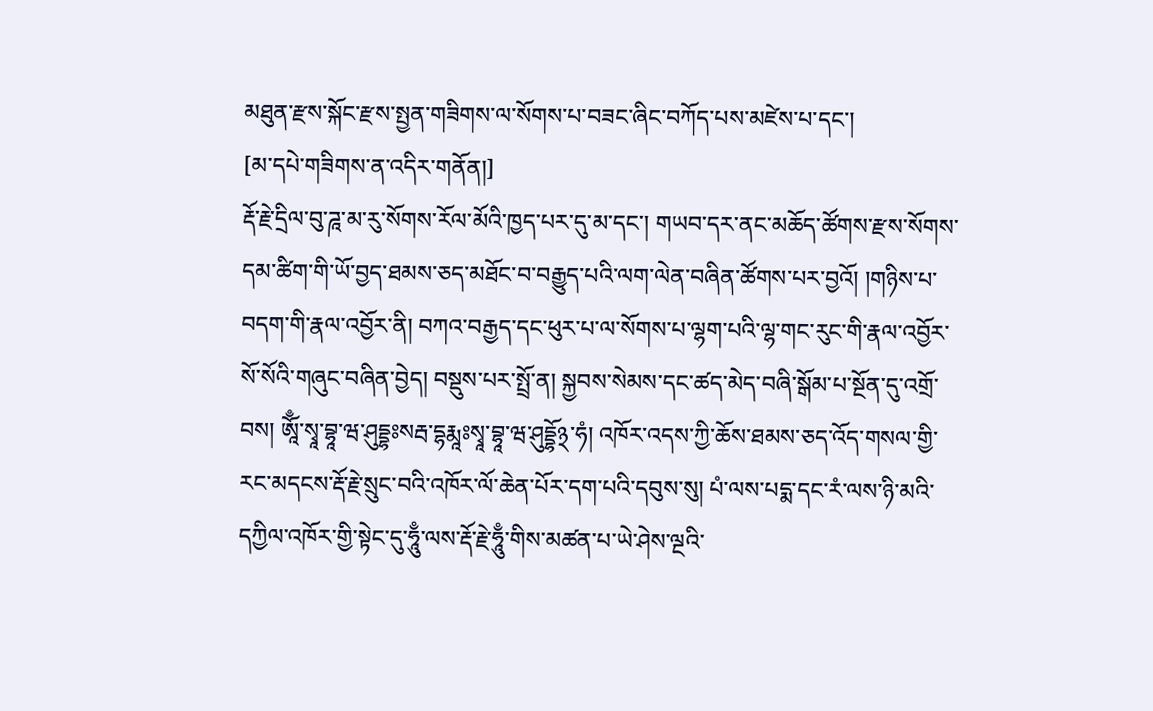མཐུན་རྫས་སྐོང་རྫས་སྤྱན་གཟིགས་ལ་སོགས་པ་བཟང་ཞིང་བཀོད་པས་མཛེས་པ་དང་།
[མ་དཔེ་གཟིགས་ན་འདིར་གནོན།]
རྡོ་རྗེ་དྲིལ་བུ་ཌཱ་མ་རུ་སོགས་རོལ་མོའི་ཁྱད་པར་དུ་མ་དང་། གཡབ་དར་ནང་མཆོད་ཚོགས་རྫས་སོགས་དམ་ཚིག་གི་ཡོ་བྱད་ཐམས་ཅད་མཐོང་བ་བརྒྱུད་པའི་ལག་ལེན་བཞིན་ཚོགས་པར་བྱའོ། །གཉིས་པ་བདག་གི་རྣལ་འབྱོར་ནི། བཀའ་བརྒྱད་དང་ཕུར་པ་ལ་སོགས་པ་ལྷག་པའི་ལྷ་གང་རུང་གི་རྣལ་འབྱོར་སོ་སོའི་གཞུང་བཞིན་བྱེད། བསྡུས་པར་སྤྲོ་ན། སྐྱབས་སེམས་དང་ཚད་མེད་བཞི་སྒོམ་པ་སྔོན་དུ་འགྲོ་བས། ཨཱོྃ་སྭཱ་བྷཱ་ཝ་ཤུདྡྷཿསརྦ་དྷརྨཱཿསྭཱ་བྷཱ་ཝ་ཤུདྡྷོ྅་ཧཾ། འཁོར་འདས་ཀྱི་ཆོས་ཐམས་ཅད་འོད་གསལ་གྱི་རང་མདངས་རྡོ་རྗེ་སྲུང་བའི་འཁོར་ལོ་ཆེན་པོར་དག་པའི་དབུས་སུ། པཾ་ལས་པདྨ་དང་རཾ་ལས་ཉི་མའི་དཀྱིལ་འཁོར་གྱི་སྟེང་དུ་ཧཱུྃ་ལས་རྡོ་རྗེ་ཧཱུྃ་གིས་མཚན་པ་ཡེ་ཤེས་ལྔའི་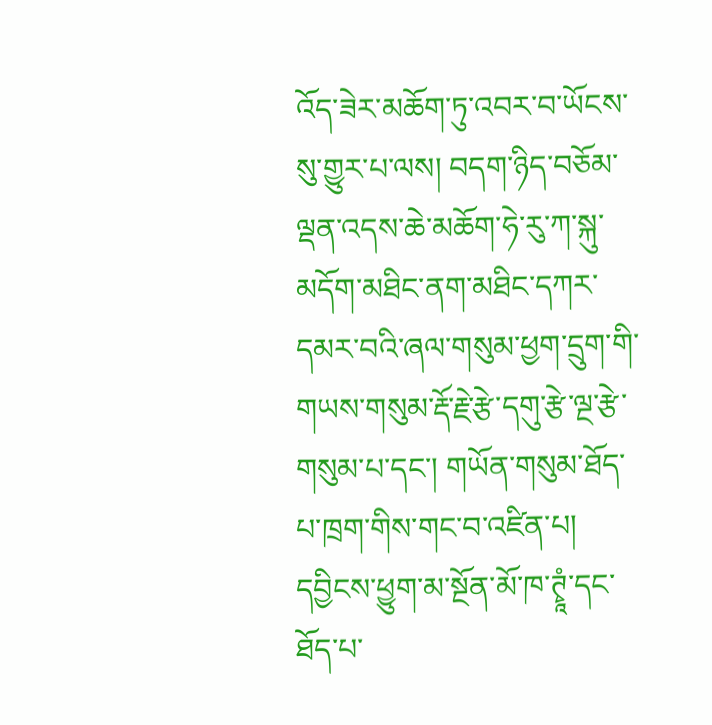འོད་ཟེར་མཆོག་ཏུ་འབར་བ་ཡོངས་སུ་གྱུར་པ་ལས། བདག་ཉིད་བཅོམ་ལྡན་འདས་ཆེ་མཆོག་ཧེ་རུ་ཀ་སྐུ་མདོག་མཐིང་ནག་མཐིང་དཀར་དམར་བའི་ཞལ་གསུམ་ཕྱག་དྲུག་གི་གཡས་གསུམ་རྡོ་རྗེ་རྩེ་དགུ་རྩེ་ལྔ་རྩེ་གསུམ་པ་དང་། གཡོན་གསུམ་ཐོད་པ་ཁྲག་གིས་གང་བ་འཛིན་པ། དབྱིངས་ཕྱུག་མ་སྔོན་མོ་ཁ་ཊྭཱཾ་དང་ཐོད་པ་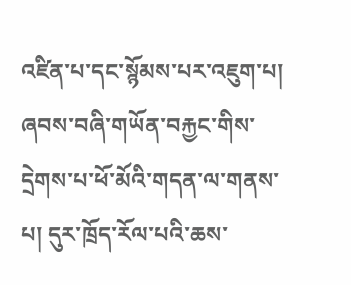འཛིན་པ་དང་སྙོམས་པར་འཇུག་པ། ཞབས་བཞི་གཡོན་བརྐྱང་གིས་དྲེགས་པ་ཕོ་མོའི་གདན་ལ་གནས་པ། དུར་ཁྲོད་རོལ་པའི་ཆས་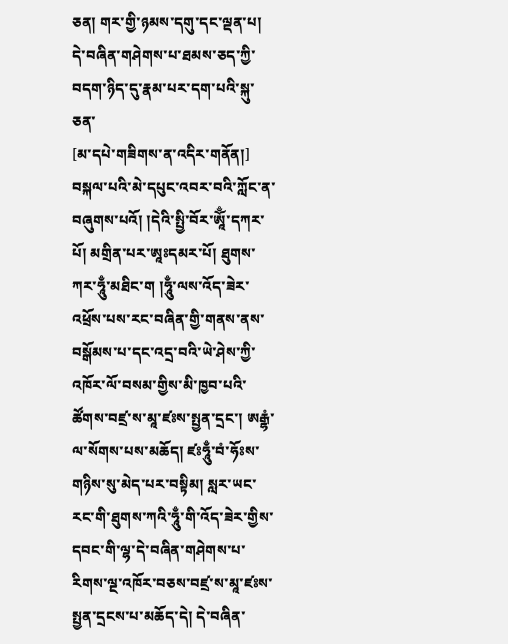ཅན། གར་གྱི་ཉམས་དགུ་དང་ལྡན་པ། དེ་བཞིན་གཤེགས་པ་ཐམས་ཅད་ཀྱི་བདག་ཉིད་དུ་རྣམ་པར་དག་པའི་སྐུ་ཅན་
[མ་དཔེ་གཟིགས་ན་འདིར་གནོན།]
བསྐལ་པའི་མེ་དཔུང་འབར་བའི་ཀློང་ན་བཞུགས་པའོ། །དེའི་སྤྱི་བོར་ཨཱོྃ་དཀར་པོ། མགྲིན་པར་ཨཱཿདམར་པོ། ཐུགས་ཀར་ཧཱུྃ་མཐིང་ག །ཧཱུྃ་ལས་འོད་ཟེར་འཕྲོས་པས་རང་བཞིན་གྱི་གནས་ནས་བསྒོམས་པ་དང་འདྲ་བའི་ཡེ་ཤེས་ཀྱི་འཁོར་ལོ་བསམ་གྱིས་མི་ཁྱབ་པའི་ཚོགས་བཛྲ་ས་མཱ་ཛཿས་སྤྱན་དྲང་། ཨརྒྷཾ་ལ་སོགས་པས་མཆོད། ཛཿཧཱུྃ་བཾ་ཧོཿས་གཉིས་སུ་མེད་པར་བསྟིམ། སླར་ཡང་རང་གི་ཐུགས་ཀའི་ཧཱུྃ་གི་འོད་ཟེར་གྱིས་དབང་གི་ལྷ་དེ་བཞིན་གཤེགས་པ་རིགས་ལྔ་འཁོར་བཅས་བཛྲ་ས་མཱ་ཛཿས་སྤྱན་དྲངས་པ་མཆོད་དེ། དེ་བཞིན་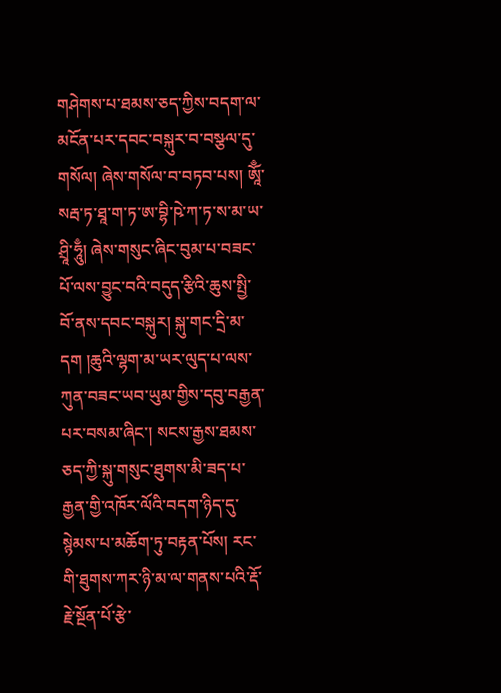གཤེགས་པ་ཐམས་ཅད་ཀྱིས་བདག་ལ་མངོན་པར་དབང་བསྐུར་བ་བསྩལ་དུ་གསོལ། ཞེས་གསོལ་བ་བཏབ་པས། ཨཱོྃ་སརྦ་ཏ་ཐཱ་ག་ཏ་ཨ་བྷི་ཥེ་ཀ་ཏ་ས་མ་ཡ་ཤྲཱི་ཧཱུྃ། ཞེས་གསུང་ཞིང་བུམ་པ་བཟང་པོ་ལས་བྱུང་བའི་བདུད་རྩིའི་ཆུས་སྤྱི་བོ་ནས་དབང་བསྐུར། སྐུ་གང་དྲི་མ་དག །ཆུའི་ལྷག་མ་ཡར་ལུད་པ་ལས་ཀུན་བཟང་ཡབ་ཡུམ་གྱིས་དབུ་བརྒྱན་པར་བསམ་ཞིང་། སངས་རྒྱས་ཐམས་ཅད་ཀྱི་སྐུ་གསུང་ཐུགས་མི་ཟད་པ་རྒྱན་གྱི་འཁོར་ལོའི་བདག་ཉིད་དུ་སྙེམས་པ་མཆོག་ཏུ་བརྟན་པོས། རང་གི་ཐུགས་ཀར་ཉི་མ་ལ་གནས་པའི་རྡོ་རྗེ་སྔོན་པོ་རྩེ་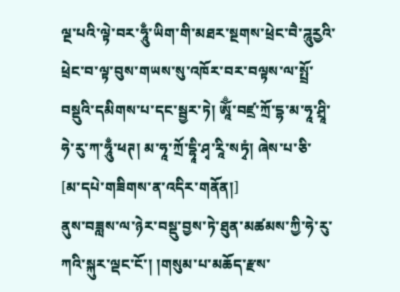ལྔ་པའི་ལྟེ་བར་ཧཱུྃ་ཡིག་གི་མཐར་སྔགས་ཕྲེང་བཻ་ཌཱུརྱའི་ཕྲེང་བ་ལྟ་བུས་གཡས་སུ་འཁོར་བར་བལྟས་ལ་སྤྲོ་བསྡུའི་དམིགས་པ་དང་སྦྱར་ཏེ། ཨཱོྃ་བཛྲ་ཀྲོ་དྷ་མ་ཧཱ་ཤྲཱི་ཧེ་རུ་ཀ་ཧཱུྃ་ཕཊ། མ་ཧཱ་ཀྲོ་དྷཱི་ཤྭ་རཱི་སཏྭཾ། ཞེས་པ་ཅི་
[མ་དཔེ་གཟིགས་ན་འདིར་གནོན།]
ནུས་བཟླས་ལ་ཉེར་བསྡུ་བྱས་ཏེ་ཐུན་མཚམས་ཀྱི་ཧེ་རུ་ཀའི་སྐུར་ལྡང་ངོ་། །གསུམ་པ་མཆོད་རྫས་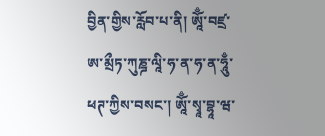བྱིན་གྱིས་རློབ་པ་ནི། ཨཱོྃ་བཛྲ་ཨ་མྲྀཏ་ཀུཎྜ་ལཱི་ཧ་ན་ཧ་ན་ཧཱུྃ་ཕཊ་ཀྱིས་བསང་། ཨཱོྃ་སྭཱ་བྷཱ་ཝ་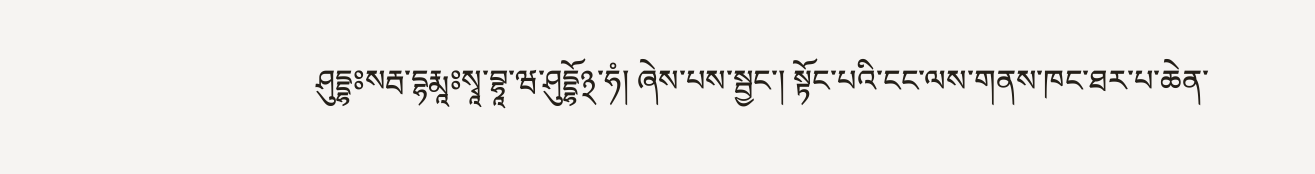ཤུདྡྷཿསརྦ་དྷརྨཱཿསྭཱ་བྷཱ་ཝ་ཤུདྡྷོ྅་ཧཾ། ཞེས་པས་སྦྱང་། སྟོང་པའི་ངང་ལས་གནས་ཁང་ཐར་པ་ཆེན་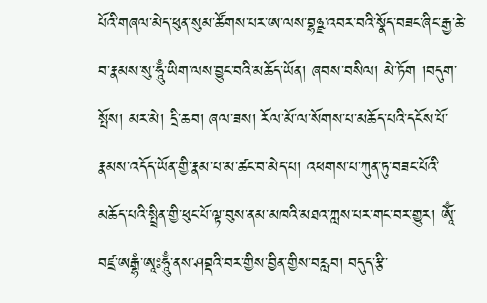པོའི་གཞལ་མེད་ཕུན་སུམ་ཚོགས་པར་ཨ་ལས་བྷཉྫ་འབར་བའི་སྣོད་བཟང་ཞིང་རྒྱ་ཆེ་བ་རྣམས་སུ་ཧཱུྃ་ཡིག་ལས་བྱུང་བའི་མཆོད་ཡོན། ཞབས་བསིལ། མེ་ཏོག །བདུག་སྤོས། མར་མེ། དྲི་ཆབ། ཞལ་ཟས། རོལ་མོ་ལ་སོགས་པ་མཆོད་པའི་དངོས་པོ་རྣམས་འདོད་ཡོན་གྱི་རྣམ་པ་མ་ཚང་བ་མེད་པ། འཕགས་པ་ཀུན་ཏུ་བཟང་པོའི་མཆོད་པའི་སྤྲིན་གྱི་ཕུང་པོ་ལྟ་བུས་ནམ་མཁའི་མཐའ་ཀླས་པར་གང་བར་གྱུར། ཨཱོྃ་བཛྲ་ཨརྒྷཾ་ཨཱཿཧཱུྃ་ནས་ཤབྡའི་བར་གྱིས་བྱིན་གྱིས་བརླབ། བདུད་རྩི་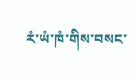རཾ་ཡཾ་ཁཾ་གིས་བསང་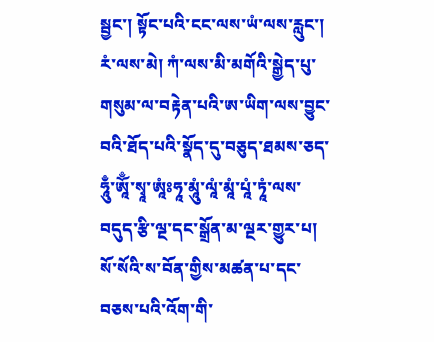སྦྱང་། སྟོང་པའི་ངང་ལས་ཡཾ་ལས་རླུང་། རཾ་ལས་མེ། ཀཾ་ལས་མི་མགོའི་སྒྱེད་པུ་གསུམ་ལ་བརྟེན་པའི་ཨ་ཡིག་ལས་བྱུང་བའི་ཐོད་པའི་སྣོད་དུ་བཅུད་ཐམས་ཅད་ཧཱུྃ་ཨཱོྃ་སྭཱ་ཨཱཾཿཧཱ་མཱུཾ་ལཱཾ་མཱཾ་པཱཾ་ཏཱཾ་ལས་བདུད་རྩི་ལྔ་དང་སྒྲོན་མ་ལྔར་གྱུར་པ། སོ་སོའི་ས་བོན་གྱིས་མཚན་པ་དང་བཅས་པའི་འོག་གི་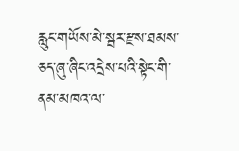རླུང་གཡོས་མེ་སྦར་རྫས་ཐམས་ཅད་ཞུ་ཞིང་འདྲེས་པའི་སྟེང་གི་ནམ་མཁའ་ལ་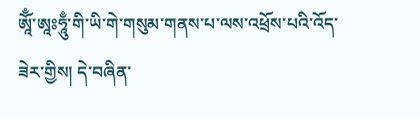ཨཱོྃ་ཨཱཿཧཱུྃ་གི་ཡི་གེ་གསུམ་གནས་པ་ལས་འཕྲོས་པའི་འོད་ཟེར་གྱིས། དེ་བཞིན་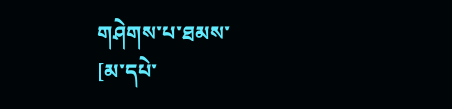གཤེགས་པ་ཐམས་
[མ་དཔེ་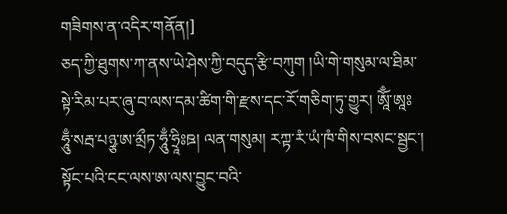གཟིགས་ན་འདིར་གནོན།]
ཅད་ཀྱི་ཐུགས་ཀ་ནས་ཡེ་ཤེས་ཀྱི་བདུད་རྩི་བཀུག །ཡི་གེ་གསུམ་ལ་ཐིམ་སྟེ་རིམ་པར་ཞུ་བ་ལས་དམ་ཚིག་གི་རྫས་དང་རོ་གཅིག་ཏུ་གྱུར། ཨཱོྃ་ཨཱཿཧཱུྃ་སརྦ་པཉྩ་ཨ་མྲྀཏ་ཧཱུྃ་ཧྲཱིཿཋ། ལན་གསུམ། རཀྟ་རཾ་ཡཾ་ཁཾ་གིས་བསང་སྦྱང་། སྟོང་པའི་ངང་ལས་ཨ་ལས་བྱུང་བའི་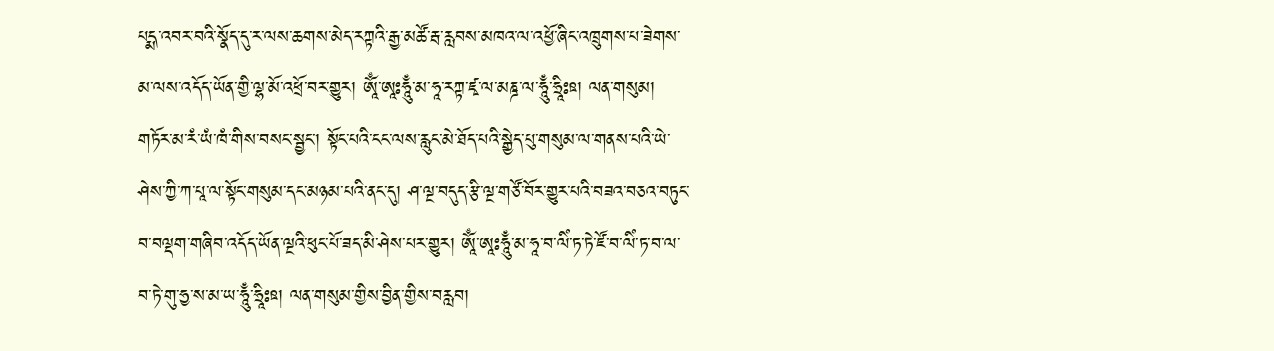པདྨ་འབར་བའི་སྣོད་དུ་ར་ལས་ཆགས་མེད་རཀྟའི་རྒྱ་མཚོ་རྦ་རླབས་མཁའ་ལ་འཕྱོ་ཞིང་འཁྲུགས་པ་ཟེགས་མ་ལས་འདོད་ཡོན་གྱི་ལྷ་མོ་འཕྲོ་བར་གྱུར། ཨཱོྃ་ཨཱཿཧཱུྃ་མ་ཧཱ་རཀྟ་ཛྭ་ལ་མཎྜ་ལ་ཧཱུྃ་ཧྲཱིཿཋ། ལན་གསུམ། གཏོར་མ་རཾ་ཡཾ་ཁཾ་གིས་བསང་སྦྱང་། སྟོང་པའི་ངང་ལས་རླུང་མེ་ཐོད་པའི་སྒྱེད་པུ་གསུམ་ལ་གནས་པའི་ཡེ་ཤེས་ཀྱི་ཀ་པཱ་ལ་སྟོང་གསུམ་དང་མཉམ་པའི་ནང་དུ། ཤ་ལྔ་བདུད་རྩི་ལྔ་གཙོ་བོར་གྱུར་པའི་བཟའ་བཅའ་བཏུང་བ་བལྡག་གཞིབ་འདོད་ཡོན་ལྔའི་ཕུང་པོ་ཟད་མི་ཤེས་པར་གྱུར། ཨཱོྃ་ཨཱཿཧཱུྃ་མ་ཧཱ་བ་ལིཾ་ཏ་ཏེ་ཛོ་བ་ལིཾ་ཏ་བ་ལ་བ་ཏེ་གུ་ཧྱ་ས་མ་ཡ་ཧཱུྃ་ཧྲཱིཿཋ། ལན་གསུམ་གྱིས་བྱིན་གྱིས་བརླབ།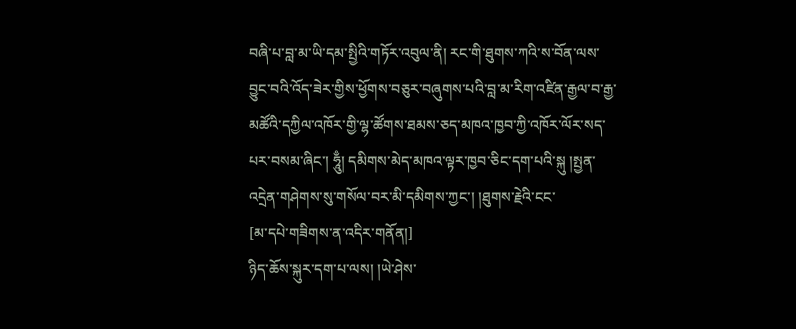བཞི་པ་བླ་མ་ཡི་དམ་སྤྱིའི་གཏོར་འབུལ་ནི། རང་གི་ཐུགས་ཀའི་ས་བོན་ལས་བྱུང་བའི་འོད་ཟེར་གྱིས་ཕྱོགས་བཅུར་བཞུགས་པའི་བླ་མ་རིག་འཛིན་རྒྱལ་བ་རྒྱ་མཚོའི་དཀྱིལ་འཁོར་གྱི་ལྷ་ཚོགས་ཐམས་ཅད་མཁའ་ཁྱབ་ཀྱི་འཁོར་ལོར་སད་པར་བསམ་ཞིང་། ཧཱུྃ། དམིགས་མེད་མཁའ་ལྟར་ཁྱབ་ཅིང་དག་པའི་སྐུ །སྤྱན་འདྲེན་གཤེགས་སུ་གསོལ་བར་མི་དམིགས་ཀྱང་། །ཐུགས་རྗེའི་ངང་
[མ་དཔེ་གཟིགས་ན་འདིར་གནོན།]
ཉིད་ཆོས་སྐུར་དག་པ་ལས། །ཡེ་ཤེས་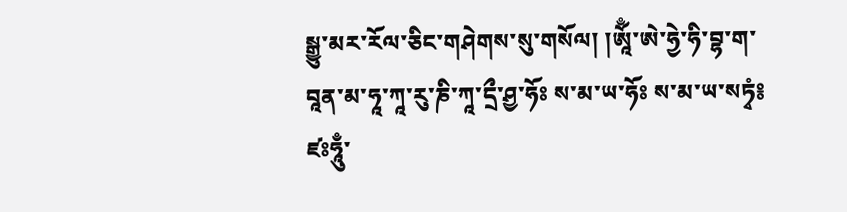སྒྱུ་མར་རོལ་ཅིང་གཤེགས་སུ་གསོལ། །ཨཱོྃ་ཨེ་ཧྱེ་ཧི་བྷ་ག་བཱན་མ་ཧཱ་ཀཱ་རུ་ཎི་ཀཱ་དྲྀ་ཤྱ་ཧོཿ ས་མ་ཡ་ཧོཿ ས་མ་ཡ་སཏྭཾ༔ ཛཿཧཱུྃ་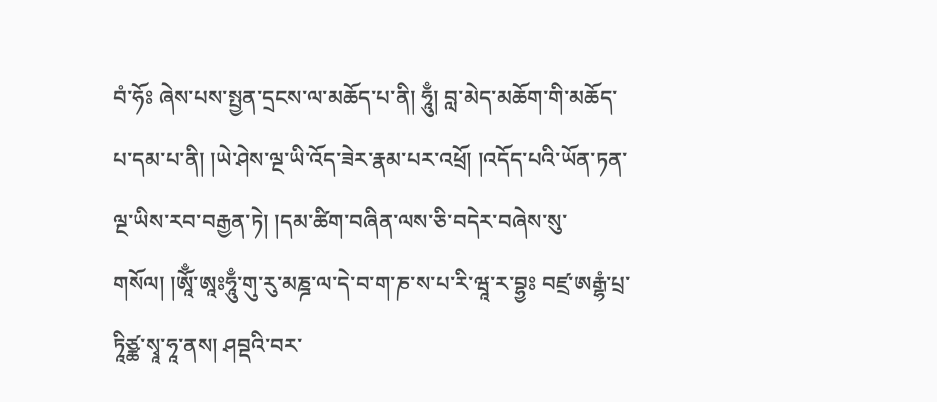བཾ་ཧོཿ ཞེས་པས་སྤྱན་དྲངས་ལ་མཆོད་པ་ནི། ཧཱུྃ། བླ་མེད་མཆོག་གི་མཆོད་པ་དམ་པ་ནི། །ཡེ་ཤེས་ལྔ་ཡི་འོད་ཟེར་རྣམ་པར་འཕྲོ། །འདོད་པའི་ཡོན་ཏན་ལྔ་ཡིས་རབ་བརྒྱན་ཏེ། །དམ་ཚིག་བཞིན་ལས་ཅི་བདེར་བཞེས་སུ་གསོལ། །ཨཱོྃ་ཨཱཿཧཱུྃ་གུ་རུ་མཎྜ་ལ་དེ་བ་ག་ཎ་ས་པ་རི་ཝཱ་ར་བྷྱཿ བཛྲ་ཨརྒྷཾ་པྲ་ཏཱིཙྪ་སྭཱ་ཧཱ་ནས། ཤབྡའི་བར་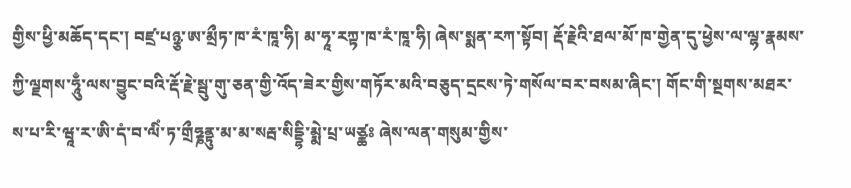གྱིས་ཕྱི་མཆོད་དང་། བཛྲ་པཉྩ་ཨ་མྲྀཏ་ཁ་རཾ་ཁཱ་ཧི། མ་ཧཱ་རཀྟ་ཁ་རཾ་ཁཱ་ཧི། ཞེས་སྨན་རཀ་སྟོབ། རྡོ་རྗེའི་ཐལ་མོ་ཁ་གྱེན་དུ་ཕྱེས་ལ་ལྷ་རྣམས་ཀྱི་ལྗགས་ཧཱུྃ་ལས་བྱུང་བའི་རྡོ་རྗེ་སྦུ་གུ་ཅན་གྱི་འོད་ཟེར་གྱིས་གཏོར་མའི་བཅུད་དྲངས་ཏེ་གསོལ་བར་བསམ་ཞིང་། གོང་གི་སྔགས་མཐར་ས་པ་རི་ཝཱ་ར་ཨི་དཾ་བ་ལིཾ་ཏ་གྲྀཧྞནྟུ་མ་མ་སརྦ་སིདྡྷི་མྨེ་པྲ་ཡཙྪཿ ཞེས་ལན་གསུམ་གྱིས་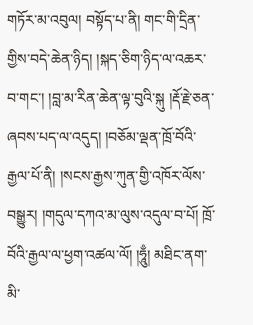གཏོར་མ་འབུལ། བསྟོད་པ་ནི། གང་གི་དྲིན་གྱིས་བདེ་ཆེན་ཉིད། །སྐད་ཅིག་ཉིད་ལ་འཆར་བ་གང་། །བླ་མ་རིན་ཆེན་ལྟ་བུའི་སྐུ །རྡོ་རྗེ་ཅན་ཞབས་པད་ལ་འདུད། །བཅོམ་ལྡན་ཁྲོ་བོའི་རྒྱལ་པོ་ནི། །སངས་རྒྱས་ཀུན་གྱི་འཁོར་ལོས་བསྒྱུར། །གདུལ་དཀའ་མ་ལུས་འདུལ་བ་པོ། ཁྲོ་བོའི་རྒྱལ་ལ་ཕྱག་འཚལ་ལོ། །ཧཱུྃ། མཐིང་ནག་མི་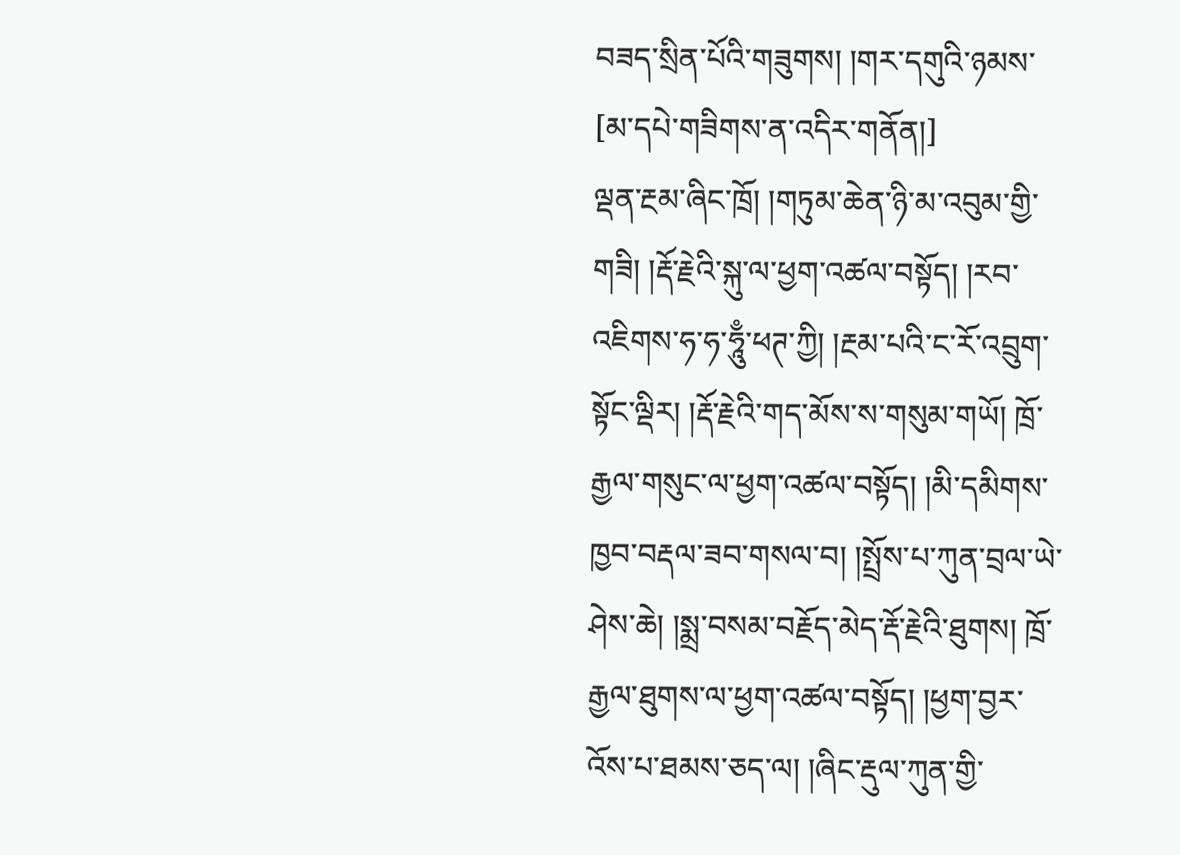བཟད་སྲིན་པོའི་གཟུགས། །གར་དགུའི་ཉམས་
[མ་དཔེ་གཟིགས་ན་འདིར་གནོན།]
ལྡན་རྔམ་ཞིང་ཁྲོ། །གཏུམ་ཆེན་ཉི་མ་འབུམ་གྱི་གཟི། །རྡོ་རྗེའི་སྐུ་ལ་ཕྱག་འཚལ་བསྟོད། །རབ་འཇིགས་ཧ་ཧ་ཧཱུྃ་ཕཊ་ཀྱི། །རྔམ་པའི་ང་རོ་འབྲུག་སྟོང་ལྡིར། །རྡོ་རྗེའི་གད་མོས་ས་གསུམ་གཡོ། ཁྲོ་རྒྱལ་གསུང་ལ་ཕྱག་འཚལ་བསྟོད། །མི་དམིགས་ཁྱབ་བརྡལ་ཟབ་གསལ་བ། །སྤྲོས་པ་ཀུན་བྲལ་ཡེ་ཤེས་ཆེ། །སྨྲ་བསམ་བརྗོད་མེད་རྡོ་རྗེའི་ཐུགས། ཁྲོ་རྒྱལ་ཐུགས་ལ་ཕྱག་འཚལ་བསྟོད། །ཕྱག་བྱར་འོས་པ་ཐམས་ཅད་ལ། །ཞིང་རྡུལ་ཀུན་གྱི་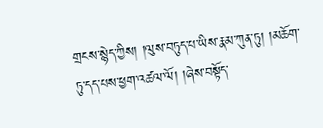གྲངས་སྙེད་ཀྱིས། །ལུས་བཏུད་པ་ཡིས་རྣམ་ཀུན་ཏུ། །མཆོག་ཏུ་དད་པས་ཕྱག་འཚལ་ལོ། །ཞེས་བསྟོད་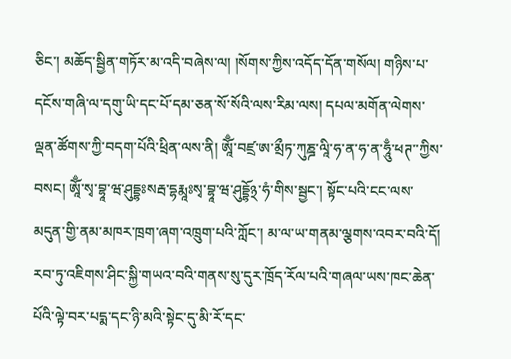ཅིང་། མཆོད་སྦྱིན་གཏོར་མ་འདི་བཞེས་ལ། །སོགས་ཀྱིས་འདོད་དོན་གསོལ། གཉིས་པ་དངོས་གཞི་ལ་དགུ་ཡི་དང་པོ་དམ་ཅན་སོ་སོའི་ལས་རིམ་ལས། དཔལ་མགོན་ལེགས་ལྡན་ཚོགས་ཀྱི་བདག་པོའི་ཕྲིན་ལས་ནི། ཨཱོྃ་བཛྲ་ཨ་མྲྀཏ་ཀུཎྜ་ལཱི་ཧ་ན་ཧ་ན་ཧཱུྃ་ཕཊ་་ཀྱིས་བསང། ཨཱོྃ་སྭ་བྷཱ་ཝ་ཤུདྡྷཿསརྦ་དྷརྨཱཿསྭ་བྷཱ་ཝ་ཤུདྡྷོ྅་ཧཾ་གིས་སྦྱང་། སྟོང་པའི་ངང་ལས་མདུན་གྱི་ནམ་མཁར་ཁྲག་ཞག་འཁྲུག་པའི་ཀློང་། མ་ལ་ཡ་གནམ་ལྕགས་འབར་བའི་དོ། རབ་ཏུ་འཇིགས་ཤིང་སྐྱི་གཡའ་བའི་གནས་སུ་དུར་ཁྲོད་རོལ་པའི་གཞལ་ཡས་ཁང་ཆེན་པོའི་ལྟེ་བར་པདྨ་དང་ཉི་མའི་སྟེང་དུ་མི་རོ་དང་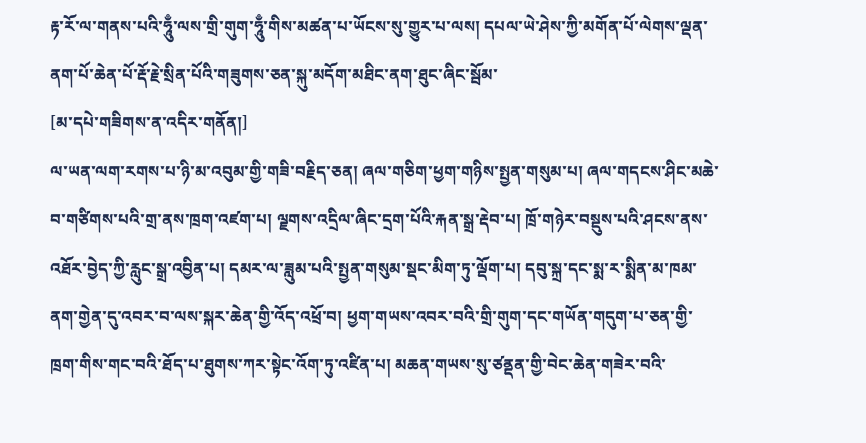རྟ་རོ་ལ་གནས་པའི་ཧཱུྃ་ལས་གྲི་གུག་ཧཱུྃ་གིས་མཚན་པ་ཡོངས་སུ་གྱུར་པ་ལས། དཔལ་ཡེ་ཤེས་ཀྱི་མགོན་པོ་ལེགས་ལྡན་ནག་པོ་ཆེན་པོ་རྡོ་རྗེ་སྲིན་པོའི་གཟུགས་ཅན་སྐུ་མདོག་མཐིང་ནག་ཐུང་ཞིང་སྦོམ་
[མ་དཔེ་གཟིགས་ན་འདིར་གནོན།]
ལ་ཡན་ལག་རགས་པ་ཉི་མ་འབུམ་གྱི་གཟི་བརྗིད་ཅན། ཞལ་གཅིག་ཕྱག་གཉིས་སྤྱན་གསུམ་པ། ཞལ་གདངས་ཤིང་མཆེ་བ་གཙིགས་པའི་གྲ་ནས་ཁྲག་འཛག་པ། ལྗགས་འདྲིལ་ཞིང་དྲག་པོའི་རྐན་སྒྲ་རྡེབ་པ། ཁྲོ་གཉེར་བསྡུས་པའི་ཤངས་ནས་འཐོར་བྱེད་ཀྱི་རླུང་སྒྲ་འབྱིན་པ། དམར་ལ་ཟླུམ་པའི་སྤྱན་གསུམ་སྡང་མིག་ཏུ་ལྡོག་པ། དབུ་སྐྲ་དང་སྨ་ར་སྨིན་མ་ཁམ་ནག་གྱེན་དུ་འབར་བ་ལས་སྐར་ཆེན་གྱི་འོད་འཕྲོ་བ། ཕྱག་གཡས་འབར་བའི་གྲི་གུག་དང་གཡོན་གདུག་པ་ཅན་གྱི་ཁྲག་གིས་གང་བའི་ཐོད་པ་ཐུགས་ཀར་སྟེང་འོག་ཏུ་འཛིན་པ། མཆན་གཡས་སུ་ཙནྡན་གྱི་བེང་ཆེན་གཟེར་བའི་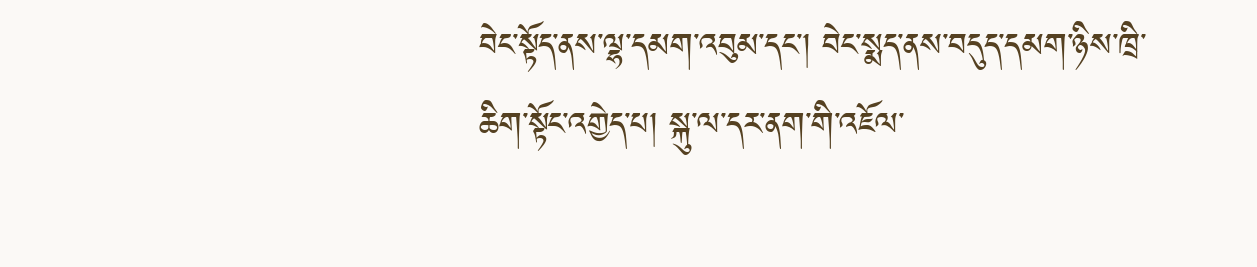བེང་སྟོད་ནས་ལྷ་དམག་འབུམ་དང་། བེང་སྨད་ནས་བདུད་དམག་ཉིས་ཁྲི་ཆིག་སྟོང་འགྱེད་པ། སྐུ་ལ་དར་ནག་གི་འཇོལ་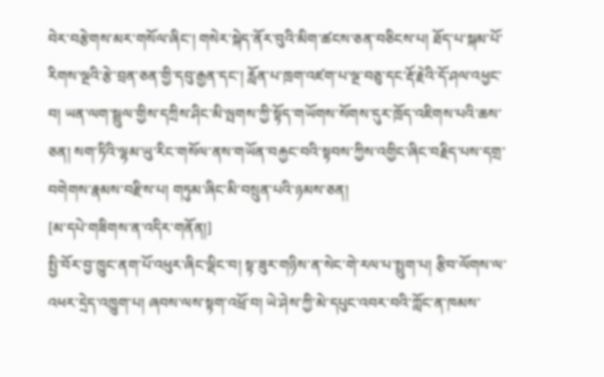བེར་བརྩེགས་མར་གསོལ་ཞིང་། གསེར་སྐེད་ནོར་བུའི་མིག་ཚངས་ཅན་བཅིངས་པ། ཐོད་པ་སྐམ་པོ་རིགས་ལྔའི་རྩེ་བྲན་ཅན་གྱི་དབུ་རྒྱན་དང་། རློན་པ་ཁྲག་འཛག་པ་ལྔ་བཅུ་དང་རྡོ་རྗེའི་དོ་ཤལ་འཕྱང་བ། ཡན་ལག་སྦྲུལ་གྱིས་དཀྲིས་ཤིང་མི་ལྤགས་ཀྱི་སྟོད་གཡོགས་སོགས་དུར་ཁྲོད་འཇིགས་པའི་ཆས་ཅན། སག་ཏིའི་ལྷམ་ཡུ་རིང་གསོལ་ནས་གཡོན་བརྐྱང་བའི་སྟབས་ཀྱིས་འགྱིང་ཞིང་བརྗིད་པས་དགྲ་བགེགས་རྣམས་བརྫིས་པ། གཏུམ་ཞིང་མི་བསྲུན་པའི་ཉམས་ཅན།
[མ་དཔེ་གཟིགས་ན་འདིར་གནོན།]
སྤྱི་བོར་བྱ་ཁྱུང་ནག་པོ་འཕུར་ཞིང་ལྡིང་བ། སྟ་ཟུར་གཉིས་ན་སེང་གེ་རལ་པ་སྤྲུག་པ། རྩིབ་ལོགས་ལ་འཕར་དྲེད་འཁྱུག་པ། ཞབས་ལས་སྟག་འཕྲོ་བ། ཡེ་ཤེས་ཀྱི་མེ་དཔུང་འབར་བའི་ཀློང་ན་ཁམས་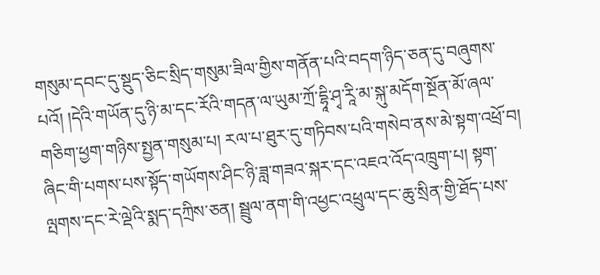གསུམ་དབང་དུ་སྡུད་ཅིང་སྲིད་གསུམ་ཟིལ་གྱིས་གནོན་པའི་བདག་ཉིད་ཅན་དུ་བཞུགས་པའོ། །དེའི་གཡོན་དུ་ཉི་མ་དང་རོའི་གདན་ལ་ཡུམ་ཀྲོ་དྷཱི་ཤྭ་རཱི་མ་སྐུ་མདོག་སྔོན་མོ་ཞལ་གཅིག་ཕྱག་གཉིས་སྤྱན་གསུམ་པ། རལ་པ་ཐུར་དུ་གཏིབས་པའི་གསེབ་ནས་མེ་སྟག་འཕྲོ་བ། ཞིང་གི་པགས་པས་སྟོད་གཡོགས་ཤིང་ཉི་ཟླ་གཟའ་སྐར་དང་འཇའ་འོད་འཁྲུག་པ། སྟག་ལྤགས་དང་རེ་ལྡེའི་སྨད་དཀྲིས་ཅན། སྦྲུལ་ནག་གི་འཕྱང་འཕྲུལ་དང་ཆུ་སྲིན་གྱི་ཐོད་པས་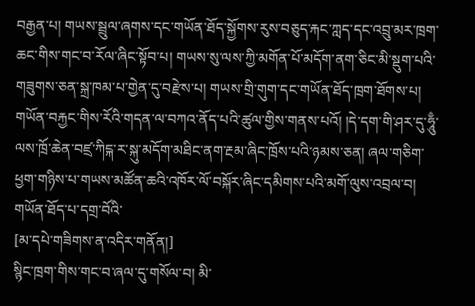བརྒྱན་པ། གཡས་སྦྲུལ་ཞགས་དང་གཡོན་ཐོད་སྐྱོགས་རུས་བཅུད་རྐང་ཀླད་དང་འབྲུ་མར་ཁྲག་ཆང་གིས་གང་བ་རོལ་ཞིང་སྟོབ་པ། གཡས་སུ་ལས་ཀྱི་མགོན་པོ་མདོག་ནག་ཅིང་མི་སྡུག་པའི་གཟུགས་ཅན་སྐྲ་ཁམ་པ་གྱེན་དུ་བརྫེས་པ། གཡས་གྲི་གུག་དང་གཡོན་ཐོད་ཁྲག་ཐོགས་པ། གཡོན་བརྐྱང་གིས་རོའི་གདན་ལ་བཀའ་ནོད་པའི་ཚུལ་གྱིས་གནས་པའོ། །དེ་དག་གི་ཤར་དུ་ཧཱུྃ་ལས་ཁྲོ་ཆེན་བཛྲ་ཀིངྐ་ར་སྐུ་མདོག་མཐིང་ནག་རྔམ་ཞིང་ཁྲོས་པའི་ཉམས་ཅན། ཞལ་གཅིག་ཕྱག་གཉིས་པ་གཡས་མཚོན་ཆའི་འཁོར་ལོ་བསྐོར་ཞིང་དམིགས་པའི་མགོ་ལུས་འབྲལ་བ། གཡོན་ཐོད་པ་དགྲ་བོའི་
[མ་དཔེ་གཟིགས་ན་འདིར་གནོན།]
སྙིང་ཁྲག་གིས་གང་བ་ཞལ་དུ་གསོལ་བ། མི་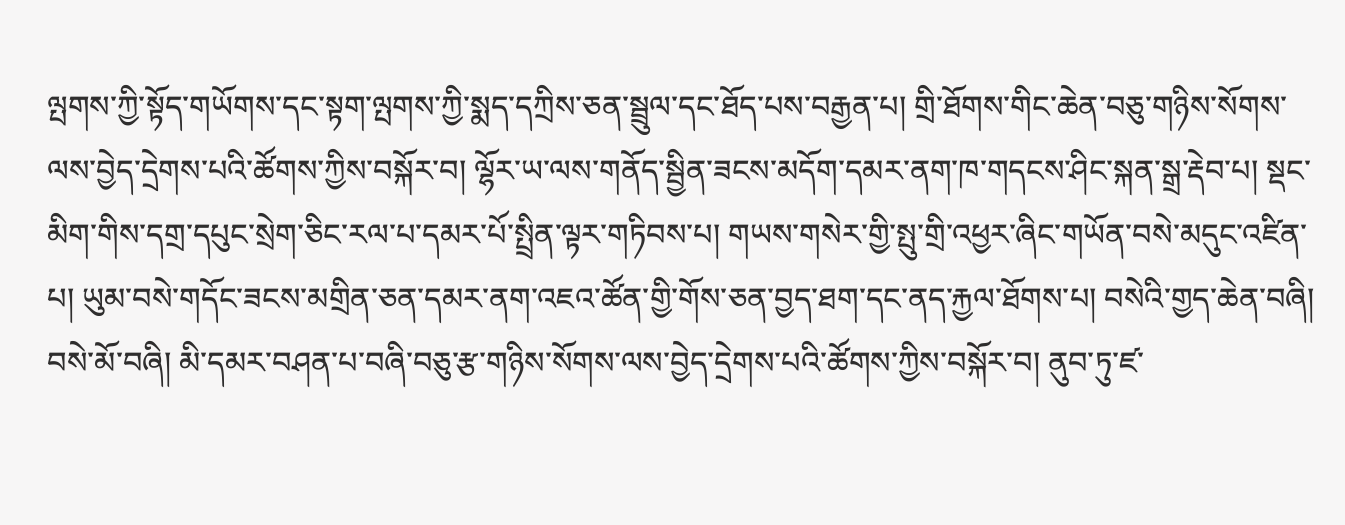ལྤགས་ཀྱི་སྟོད་གཡོགས་དང་སྟག་ལྤགས་ཀྱི་སྨད་དཀྲིས་ཅན་སྦྲུལ་དང་ཐོད་པས་བརྒྱན་པ། གྲི་ཐོགས་གིང་ཆེན་བཅུ་གཉིས་སོགས་ལས་བྱེད་དྲེགས་པའི་ཚོགས་ཀྱིས་བསྐོར་བ། ལྷོར་ཡ་ལས་གནོད་སྦྱིན་ཟངས་མདོག་དམར་ནག་ཁ་གདངས་ཤིང་སྐན་སྒྲ་རྡེབ་པ། སྡང་མིག་གིས་དགྲ་དཔུང་སྲེག་ཅིང་རལ་པ་དམར་པོ་སྤྲིན་ལྟར་གཏིབས་པ། གཡས་གསེར་གྱི་སྤུ་གྲི་འཕྱར་ཞིང་གཡོན་བསེ་མདུང་འཛིན་པ། ཡུམ་བསེ་གདོང་ཟངས་མགྲིན་ཅན་དམར་ནག་འཇའ་ཚོན་གྱི་གོས་ཅན་བྱད་ཐག་དང་ནད་རྐྱལ་ཐོགས་པ། བསེའི་གྱད་ཆེན་བཞི། བསེ་མོ་བཞི། མི་དམར་བཤན་པ་བཞི་བཅུ་རྩ་གཉིས་སོགས་ལས་བྱེད་དྲེགས་པའི་ཚོགས་ཀྱིས་བསྐོར་བ། ནུབ་ཏུ་ཛ་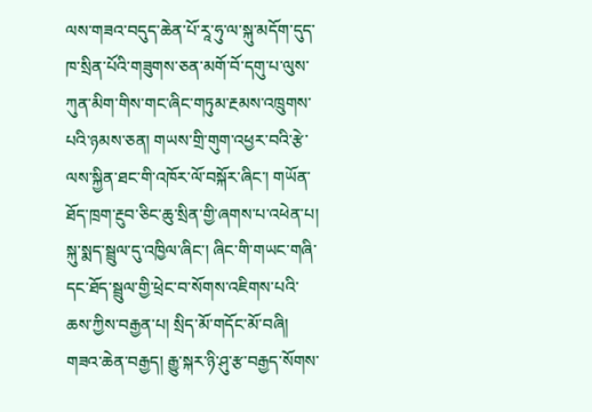ལས་གཟའ་བདུད་ཆེན་པོ་རཱ་ཧུ་ལ་སྐུ་མདོག་དུད་ཁ་སྲིན་པོའི་གཟུགས་ཅན་མགོ་བོ་དགུ་པ་ལུས་ཀུན་མིག་གིས་གང་ཞིང་གཏུམ་རྔམས་འཁྲུགས་པའི་ཉམས་ཅན། གཡས་གྲི་གུག་འཕྱར་བའི་རྩེ་ལས་སྐྱིན་ཐང་གི་འཁོར་ལོ་བསྐོར་ཞིང་། གཡོན་ཐོད་ཁྲག་རྔུབ་ཅིང་ཆུ་སྲིན་གྱི་ཞགས་པ་འཕེན་པ། སྐུ་སྨད་སྦྲུལ་དུ་འཁྱིལ་ཞིང་། ཞིང་གི་གཡང་གཞི་དང་ཐོད་སྦྲུལ་གྱི་ཕྲེང་བ་སོགས་འཇིགས་པའི་ཆས་ཀྱིས་བརྒྱན་པ། སྲིད་མོ་གདོང་མོ་བཞི། གཟའ་ཆེན་བརྒྱད། རྒྱུ་སྐར་ཉི་ཤུ་རྩ་བརྒྱད་སོགས་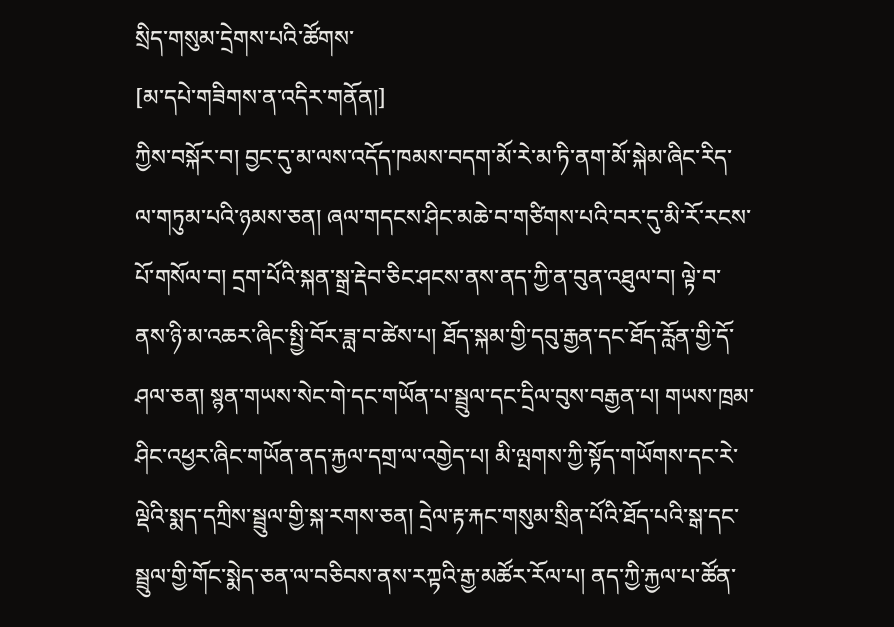སྲིད་གསུམ་དྲེགས་པའི་ཚོགས་
[མ་དཔེ་གཟིགས་ན་འདིར་གནོན།]
ཀྱིས་བསྐོར་བ། བྱང་དུ་མ་ལས་འདོད་ཁམས་བདག་མོ་རེ་མ་ཏི་ནག་མོ་སྐེམ་ཞིང་རིད་ལ་གཏུམ་པའི་ཉམས་ཅན། ཞལ་གདངས་ཤིང་མཆེ་བ་གཙིགས་པའི་བར་དུ་མི་རོ་རངས་པོ་གསོལ་བ། དྲག་པོའི་སྐན་སྒྲ་རྡེབ་ཅིང་ཤངས་ནས་ནད་ཀྱི་ན་བུན་འཐུལ་བ། ལྟེ་བ་ནས་ཉི་མ་འཆར་ཞིང་སྤྱི་བོར་ཟླ་བ་ཚེས་པ། ཐོད་སྐམ་གྱི་དབུ་རྒྱན་དང་ཐོད་རློན་གྱི་དོ་ཤལ་ཅན། སྙན་གཡས་སེང་གེ་དང་གཡོན་པ་སྦྲུལ་དང་དྲིལ་བུས་བརྒྱན་པ། གཡས་ཁྲམ་ཤིང་འཕྱར་ཞིང་གཡོན་ནད་རྐྱལ་དགྲ་ལ་འགྱེད་པ། མི་ལྤགས་ཀྱི་སྟོད་གཡོགས་དང་རེ་ལྡེའི་སྨད་དཀྲིས་སྦྲུལ་གྱི་སྐ་རགས་ཅན། དྲེལ་རྟ་རྐང་གསུམ་སྲིན་པོའི་ཐོད་པའི་སྒ་དང་སྦྲུལ་གྱི་གོང་སྨེད་ཅན་ལ་བཅིབས་ནས་རཀྟའི་རྒྱ་མཚོར་རོལ་པ། ནད་ཀྱི་རྐྱལ་པ་ཚོན་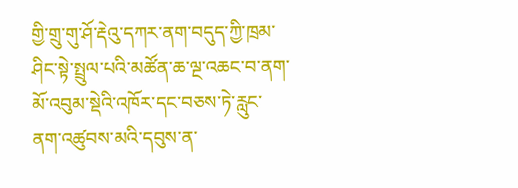གྱི་གྲུ་གུ་ཤོ་རྡེའུ་དཀར་ནག་བདུད་ཀྱི་ཁྲམ་ཤིང་སྟེ་སྤྲུལ་པའི་མཚོན་ཆ་ལྔ་འཆང་བ་ནག་མོ་འབུམ་སྡེའི་འཁོར་དང་བཅས་ཏེ་རླུང་ནག་འཚུབས་མའི་དབུས་ན་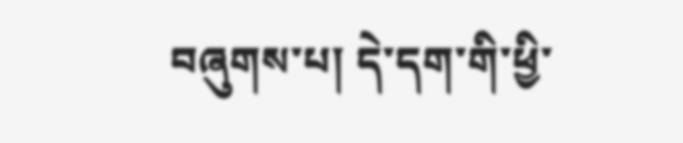བཞུགས་པ། དེ་དག་གི་ཕྱི་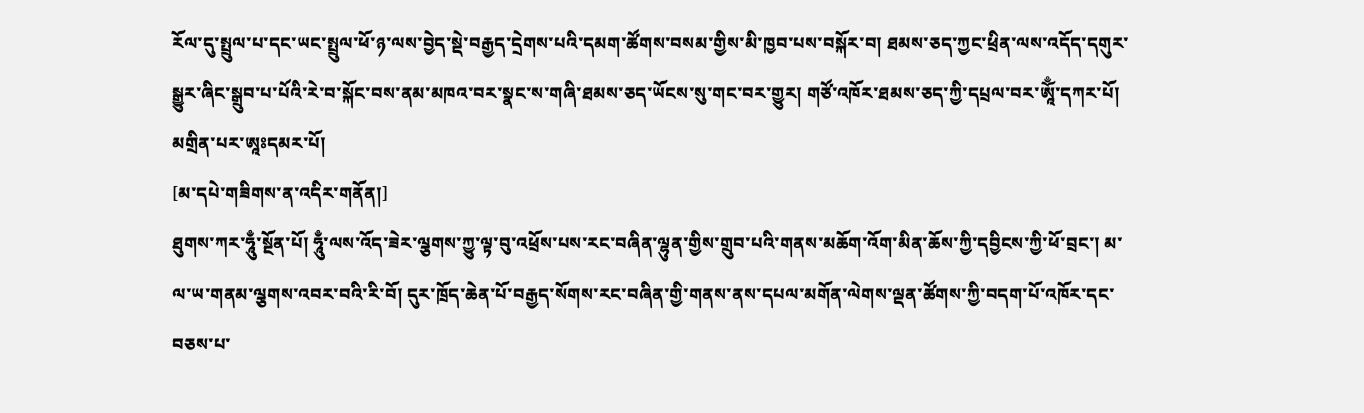རོལ་དུ་སྤྲུལ་པ་དང་ཡང་སྤྲུལ་ཕོ་ཉ་ལས་བྱེད་སྡེ་བརྒྱད་དྲེགས་པའི་དམག་ཚོགས་བསམ་གྱིས་མི་ཁྱབ་པས་བསྐོར་བ། ཐམས་ཅད་ཀྱང་ཕྲིན་ལས་འདོད་དགུར་སྒྱུར་ཞིང་སྒྲུབ་པ་པོའི་རེ་བ་སྐོང་བས་ནམ་མཁའ་བར་སྣང་ས་གཞི་ཐམས་ཅད་ཡོངས་སུ་གང་བར་གྱུར། གཙོ་འཁོར་ཐམས་ཅད་ཀྱི་དཔྲལ་བར་ཨཱོྃ་དཀར་པོ། མགྲིན་པར་ཨཱཿདམར་པོ།
[མ་དཔེ་གཟིགས་ན་འདིར་གནོན།]
ཐུགས་ཀར་ཧཱུྃ་སྔོན་པོ། ཧཱུྃ་ལས་འོད་ཟེར་ལྕགས་ཀྱུ་ལྟ་བུ་འཕྲོས་པས་རང་བཞིན་ལྷུན་གྱིས་གྲུབ་པའི་གནས་མཆོག་འོག་མིན་ཆོས་ཀྱི་དབྱིངས་ཀྱི་ཕོ་བྲང་། མ་ལ་ཡ་གནམ་ལྕགས་འབར་བའི་རི་བོ། དུར་ཁྲོད་ཆེན་པོ་བརྒྱད་སོགས་རང་བཞིན་གྱི་གནས་ནས་དཔལ་མགོན་ལེགས་ལྡན་ཚོགས་ཀྱི་བདག་པོ་འཁོར་དང་བཅས་པ་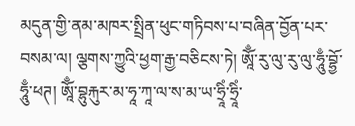མདུན་གྱི་ནམ་མཁར་སྤྲིན་ཕུང་གཏིབས་པ་བཞིན་བྱོན་པར་བསམ་ལ། ལྕགས་ཀྱུའི་ཕྱག་རྒྱ་བཅིངས་ཏེ། ཨཱོྃ་རུ་ལུ་རུ་ལུ་ཧཱུྃ་བྷྱོ་ཧཱུྃ་ཕཊ། ཨཱོྃ་བྷུརྐུར་མ་ཧཱ་ཀཱ་ལ་ས་མ་ཡ་ཧྲཱིཾ་ཧྲཱིཾ་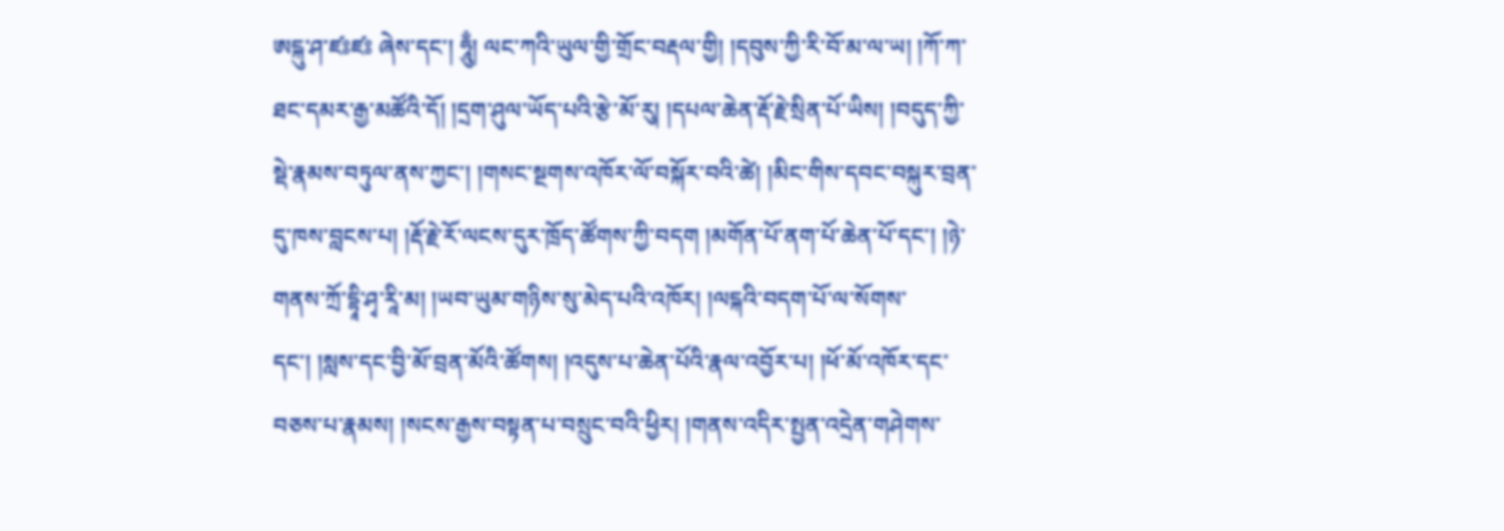ཨངྐུ་ཤ་ཛཿཛཿ ཞེས་དང་། ཧཱུྃ། ལང་ཀའི་ཡུལ་གྱི་གྲོང་བརྡལ་གྱི། །དབུས་ཀྱི་རི་བོ་མ་ལ་ཡ། །ཀོ་ཀ་ཐང་དམར་རྒྱ་མཚོའི་དོ། །དྲག་ཤུལ་ཡོད་པའི་རྩེ་མོ་རུ། །དཔལ་ཆེན་རྡོ་རྗེ་སྲིན་པོ་ཡིས། །བདུད་ཀྱི་སྡེ་རྣམས་བཏུལ་ནས་ཀྱང་། །གསང་སྔགས་འཁོར་ལོ་བསྐོར་བའི་ཚེ། །མིང་གིས་དབང་བསྐུར་བྲན་དུ་ཁས་བླངས་པ། །རྡོ་རྗེ་རོ་ལངས་དུར་ཁྲོད་ཚོགས་ཀྱི་བདག །མགོན་པོ་ནག་པོ་ཆེན་པོ་དང་། །ཉེ་གནས་ཀྲོ་དྷཱི་ཤྭ་རཱི་མ། །ཡབ་ཡུམ་གཉིས་སུ་མེད་པའི་འཁོར། །ལངྐའི་བདག་པོ་ལ་སོགས་དང་། །སླས་དང་བྱི་མོ་བྲན་མོའི་ཚོགས། །འདུས་པ་ཆེན་པོའི་རྣལ་འབྱོར་པ། །ཕོ་མོ་འཁོར་དང་བཅས་པ་རྣམས། །སངས་རྒྱས་བསྟན་པ་བསྲུང་བའི་ཕྱིར། །གནས་འདིར་སྤྱན་འདྲེན་གཤེགས་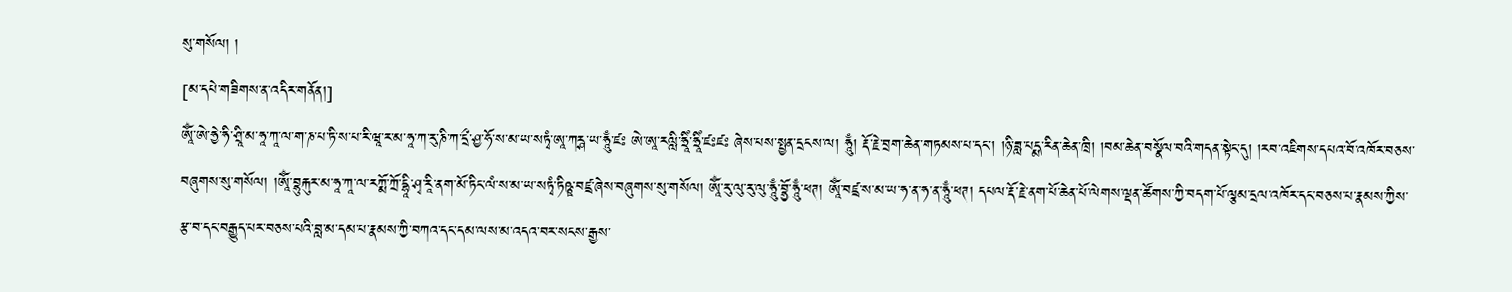སུ་གསོལ། །
[མ་དཔེ་གཟིགས་ན་འདིར་གནོན།]
ཨཱོྃ་ཨེ་ཧྱེ་ཧི་ཤྲཱི་མ་ཧཱ་ཀཱ་ལ་ག་ཎ་པ་ཏི་ས་པ་རི་ཝཱ་ར་མ་ཧཱ་ཀ་རུ་ཎི་ཀ་དྲྀ་ཤྱ་ཧོ་ས་མ་ཡ་སཏྭཾ་ཨཱ་ཀརྴ་ཡ་ཧཱུྃ་ཛཿ ཨེ་ཨཱ་རལླི་ཧྲཱིཾ་ཧྲཱིཾ་ཛཿཛཿ ཞེས་པས་སྤྱན་དྲངས་ལ། ཧཱུྃ། རྡོ་རྗེ་བྲག་ཆེན་གཏམས་པ་དང་། །ཉི་ཟླ་པདྨ་རིན་ཆེན་ཁྲི། །བམ་ཆེན་བསྣོལ་བའི་གདན་སྟེང་དུ། །རབ་འཇིགས་དཔའ་བོ་འཁོར་བཅས་བཞུགས་སུ་གསོལ། །ཨཱོྃ་བྷུརྐུར་མ་ཧཱ་ཀཱ་ལ་རཀྨོ་ཀྲོ་དྷཱི་ཤྭ་རཱི་ནག་མོ་ཏིང་ལཾ་ས་མ་ཡ་སཏྭཾ་ཏིཥྛ་བཛྲ་ཞེས་བཞུགས་སུ་གསོལ། ཨཱོྃ་རུ་ལུ་རུ་ལུ་ཧཱུྃ་བྷྱོ་ཧཱུྃ་ཕཊ། ཨཱོྃ་བཛྲ་ས་མ་ཡ་ཧ་ན་ཧ་ན་ཧཱུྃ་ཕཊ། དཔལ་རྡོ་རྗེ་ནག་པོ་ཆེན་པོ་ལེགས་ལྡན་ཚོགས་ཀྱི་བདག་པོ་ལྕམ་དྲལ་འཁོར་དང་བཅས་པ་རྣམས་ཀྱིས་རྩ་བ་དང་བརྒྱུད་པར་བཅས་པའི་བླ་མ་དམ་པ་རྣམས་ཀྱི་བཀའ་དང་དམ་ལས་མ་འདའ་བར་སངས་རྒྱས་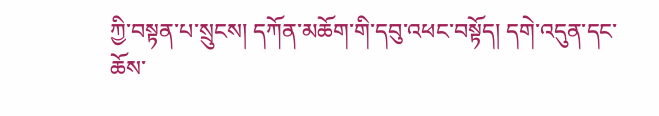ཀྱི་བསྟན་པ་སྲུངས། དཀོན་མཆོག་གི་དབུ་འཕང་བསྟོད། དགེ་འདུན་དང་ཆོས་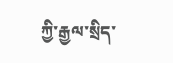ཀྱི་རྒྱལ་སྲིད་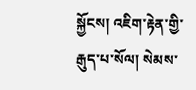སྐྱོངས། འཇིག་རྟེན་གྱི་རྒུད་པ་སོལ། སེམས་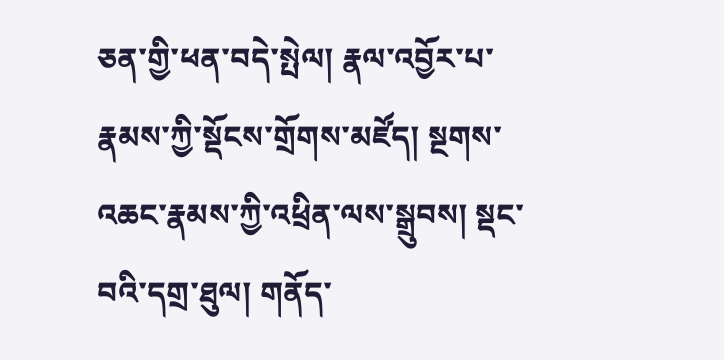ཅན་གྱི་ཕན་བདེ་སྤེལ། རྣལ་འབྱོར་པ་རྣམས་ཀྱི་སྡོངས་གྲོགས་མཛོད། སྔགས་འཆང་རྣམས་ཀྱི་འཕྲིན་ལས་སྒྲུབས། སྡང་བའི་དགྲ་ཐུལ། གནོད་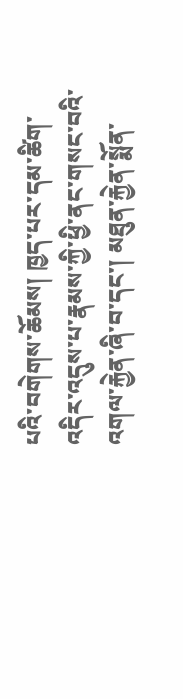པའི་བགེགས་ཆོམས། ཁྱད་པར་དམ་ཚིག་འདིར་འདུས་པ་རྣམས་ཀྱི་ཕྱི་ནང་གསང་བའི་འགལ་རྐྱེན་ཞི་བ་དང་། མཐུན་རྐྱེན་སྨོན་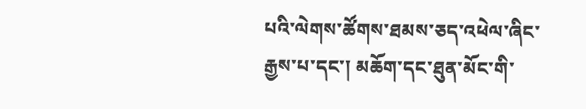པའི་ལེགས་ཚོགས་ཐམས་ཅད་འཕེལ་ཞིང་རྒྱས་པ་དང་། མཆོག་དང་ཐུན་མོང་གི་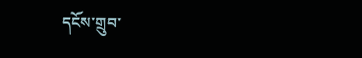དངོས་གྲུབ་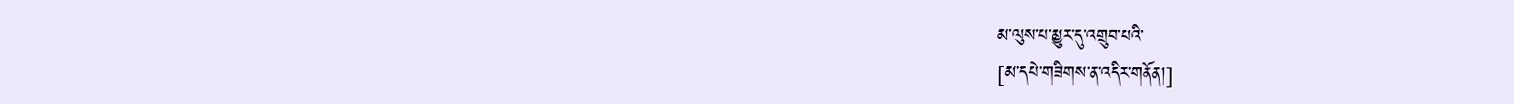མ་ལུས་པ་མྱུར་དུ་འགྲུབ་པའི་
[མ་དཔེ་གཟིགས་ན་འདིར་གནོན།]